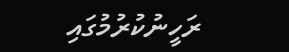ރަހީނުކުރުމުގައި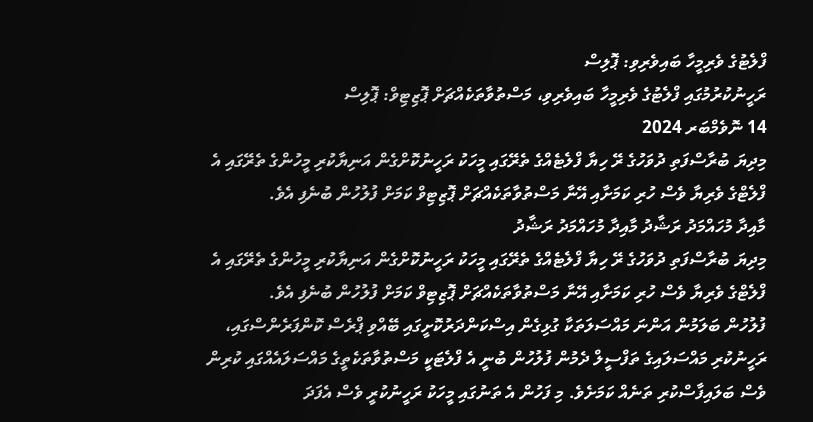ފްލެޓުގެ ވެރިމީހާ ބައިވެރިވި: ޕޮލިސް
ރަހީނުކުރުމުގައި ފްލެޓުގެ ވެރިމީހާ ބައިވެރިވި، މަސްތުވާތަކެއްޗަށް ޕޮޒިޓިވް: ޕޮލިސް
14 ނޮވެމްބަރ 2024
މިދިޔަ ބުރާސްފަތި ދުވަހުގެ ރޭ ހިޔާ ފްލެޓެއްގެ ތެރޭގައި މީހަކު ރަހީނުކޮށްގެން އަނިޔާކުރި މީހުންގެ ތެރޭގައި އެ ފްލެޓްގެ ވެރިޔާ ވެސް ހުރި ކަމަށާއި އޭނާ މަސްތުވާތަކެއްޗަށް ޕޮޒިޓިވް ކަމަށް ފުލުހުން ބުނެފި އެވެ.
މާއިދާ މުހައްމަދު ރަޝާދު މާއިދާ މުހައްމަދު ރަޝާދު
މިދިޔަ ބުރާސްފަތި ދުވަހުގެ ރޭ ހިޔާ ފްލެޓެއްގެ ތެރޭގައި މީހަކު ރަހީނުކޮށްގެން އަނިޔާކުރި މީހުންގެ ތެރޭގައި އެ ފްލެޓްގެ ވެރިޔާ ވެސް ހުރި ކަމަށާއި އޭނާ މަސްތުވާތަކެއްޗަށް ޕޮޒިޓިވް ކަމަށް ފުލުހުން ބުނެފި އެވެ.
ފުލުހުން ބަލަމުން އަންނަ މައްސަލަތަކާ ގުޅިގެން އިސްކަންދަރުކޮށީގައި ބޭއްވި ޕްރެސް ކޮންފަރެންސްގައި، ރަހީނުކުރި މައްސަލައިގެ ތަފްސީލް ދެމުން ފުލުހުން ބުނީ އެ ފްލެޓަކީ މަސްތުވާތަކެތީގެ މައްސަލައެއްގައި ކުރިން ވެސް ބަލައިފާސްކުރި ތަނެއް ކަމަށެވެ. މި ފަހުން އެ ތަނުގައި މީހަކު ރަހީނުކުރީ ވެސް އެފަދަ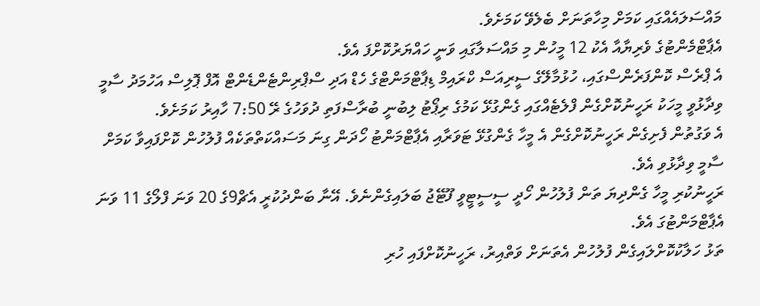މައްސަލައެއްގައި ކަމަށް މިހާތަނަށް ބެލެވޭ ކަމަށެވެ.
އެޕާޓްމެންޓުގެ ވެރިޔާއާ އެކު 12 މީހުން މި މައްސަލާގައި ވަނީ ހައްޔަރުކޮށްފަ އެވެ.
އެ ޕްރެސް ކޮންފަރެންސްގައި، ހުޅުމާލޭގެ ސީރިއަސް ކްރައިމް ޑިޕާޓްމަންޓްގެ ހެޑް އަދި ސްޕްރިންޓެންޑެންޓް އޮފް ޕޮލިސް އަހުމަދު ސާމީ ވިދާޅުވީ މީހަކު ރަހީނުކޮށްގެން ފްލެޓެއްގައި ގެންގުޅޭ ކަމުގެ ރިޕޯޓު ލިބުނީ ބުރާސްފަތި ދުވަހުގެ ރޭ 7:50 ހާއިރު ކަމަށެވެ.
އެ ވަގުތުން ފެށިގެން ރަހީނުކޮށްގެން އެ މީހާ ގެންގުޅޭ ޓަވަރާއި އެޕާޓްމަންޓު ހޯދަން ގިނަ މަސައްކަތްތަކެއް ފުލުހުން ކޮށްފައިވާ ކަމަށް ސާމީ ވިދާޅުވި އެވެ.
ރަހީނުކުރި މީހާ ގެންދިޔަ ތަން ފުލުހުން ހޯދީ ސީސީޓީވީ ފޫޓޭޖު ބަލައިގެންނެވެ. އޭނާ ބަންދުކުރީ އެޗް9ގެ 20 ވަނަ ފްލޯގެ 11 ވަނަ އެޕާޓްމަންޓުގަ އެވެ.
ތަޅު ހަލާކުކޮށްލައިގެން ފުލުހުން އެތަނަށް ވަތްއިރު، ރަހީނުކޮށްފައި ހުރި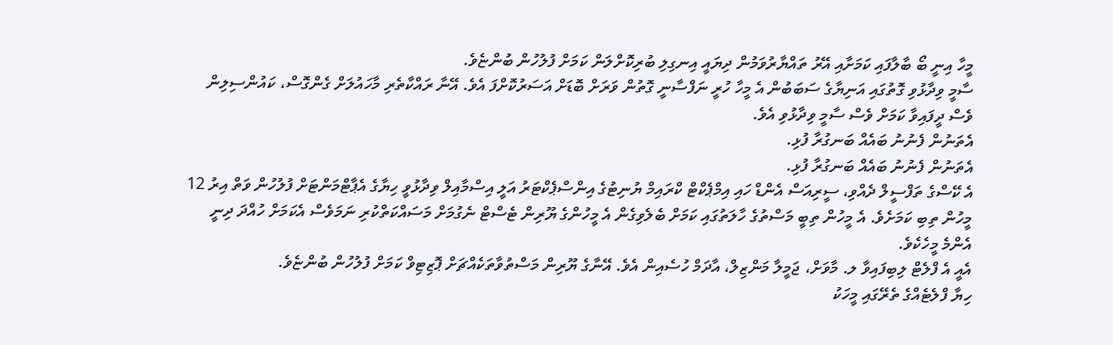މީހާ އިނީ ބޯ ބާލާފައި ކަމަށާއި އޭރު ތައްޔާރުވަމުން ދިޔައީ އިނގިލި ބުރިކޮށްލަން ކަމަށް ފުލުހުން ބުންޏެވެ.
ސާމީ ވިދާޅުވި ގޮތުގައި އަނިޔާގެ ސަބަބުން އެ މީހާ ހުރީ ނަފްސާނީ ގޮތުން ވަރަށް ބޮޑަށް އަސަރުކޮށްފަ އެވެ. އޭނާ ރައްކާތެރި މާހައުލަށް ގެންގޮސް، ކައުންސިލިން ވެސް ދީފައިވާ ކަމަށް ވެސް ސާމީ ވިދާޅުވި އެވެ.
އެތަނުން ފެނުނު ބައެއް ބަނގުރާ ފުޅި.
އެތަނުން ފެނުނު ބައެއް ބަނގުރާ ފުޅި.
އެ ކޭސްގެ ތަފްސީލް ދެއްވި، ސީރިއަސް އެންޑް ހައި އިމްޕެކްޓް ކްރައިމް ޔުނިޓުގެ އިންސްޕެކްޓަރު އަލީ އިސްމާއިލް ވިދާޅުވީ ހިޔާގެ އެޕާޓްމަންޓަށް ފުލުހުން ވަތް އިރު 12 މީހުން ތިބި ކަމަށެވެ. އެ މީހުން ތިބީ މަސްތުގެ ހާލަތުގައި ކަމަށް ބެލެވިގެން އެ މީހުންގެ ޔޫރިން ޓެސްޓް ނެގުމަށް މަސައްކަތްކުރި ނަމަވެސް އެކަމަށް ހުއްދަ ދިނީ އެންމެ މީހެކެވެ.
އެއީ އެ ފްލެޓް ލިބިފައިވާ ލ. މާވަށް، ޖަމީލާ މަންޒިލް، އާދަމް ހުސެއިން އެވެ. އޭނާގެ ޔޫރިން މަސްތުވާތަކެއްޗަށް ޕޮޒިޓިވް ކަމަށް ފުލުހުން ބުންޏެވެ.
ހިޔާ ފްލެޓެއްގެ ތެރޭގައި މީހަކު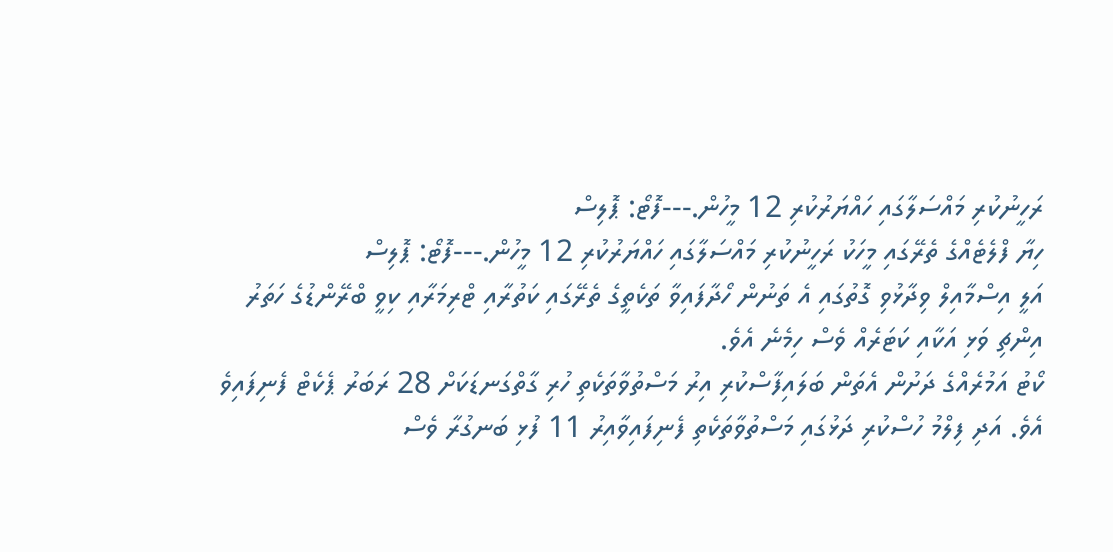ރަހީނުކުރި މައްސަލާގައި ހައްޔަރުކުރި 12 މީހުން.---ފޮޓޯ: ޕޮލިސް
ހިޔާ ފްލެޓެއްގެ ތެރޭގައި މީހަކު ރަހީނުކުރި މައްސަލާގައި ހައްޔަރުކުރި 12 މީހުން.---ފޮޓޯ: ޕޮލިސް
އަލީ އިސްމާއިލް ވިދާޅުވި ގޮތުގައި އެ ތަނުން ހޯދާފައިވާ ތަކެތީގެ ތެރޭގައި ކަތުރާއި ޓްރިމަރާއި ކިވީ ބްރޭންޑުގެ ހަތަރު އިންޗި ވަޅި އަކާއި ކަޓަރެއް ވެސް ހިމެނެ އެވެ.
ކޯޓު އަމުރެއްގެ ދަށުން އެތަން ބަލައިފާސްކުރި އިރު މަސްތުވާތަކެތި ހުރި ގާތްގަނޑަކަށް 28 ރަބަރު ޕެކެޓް ފެނިފައިވެ އެވެ. އަދި ފިލްމު ހުސްކުރި ދަޅުގައި މަސްތުވާތަކެތި ފެނިފައިވާއިރު 11 ފުޅި ބަނގުރާ ވެސް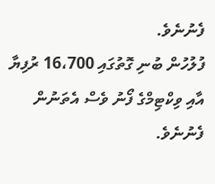ފެނުނެވެ.
ފުލުހުން ބުނި ގޮތުގައި 16،700 ރުފިޔާ އާއި ވިކްޓިމްގެ ފޯނު ވެސް އެތަނުން ފެނުނެވެ.